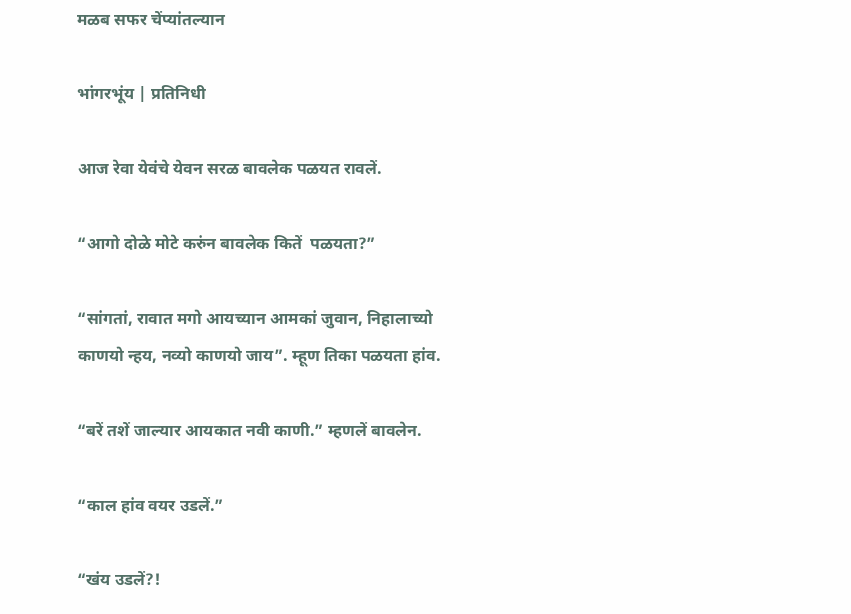मळब सफर चेंप्यांतल्यान

भांगरभूंय | प्रतिनिधी

आज रेवा येवंचे येवन सरळ बावलेक पळयत रावलें.

“आगो दोळे मोटे करुंन बावलेक कितें  पळयता?”

“सांगतां, रावात मगो आयच्यान आमकां जुवान, निहालाच्यो काणयो न्हय, नव्यो काणयो जाय”. म्हूण तिका पळयता हांव.

“बरें तशें जाल्यार आयकात नवी काणी.” म्हणलें बावलेन.

“काल हांव वयर उडलें.”

“खंय उडलें?!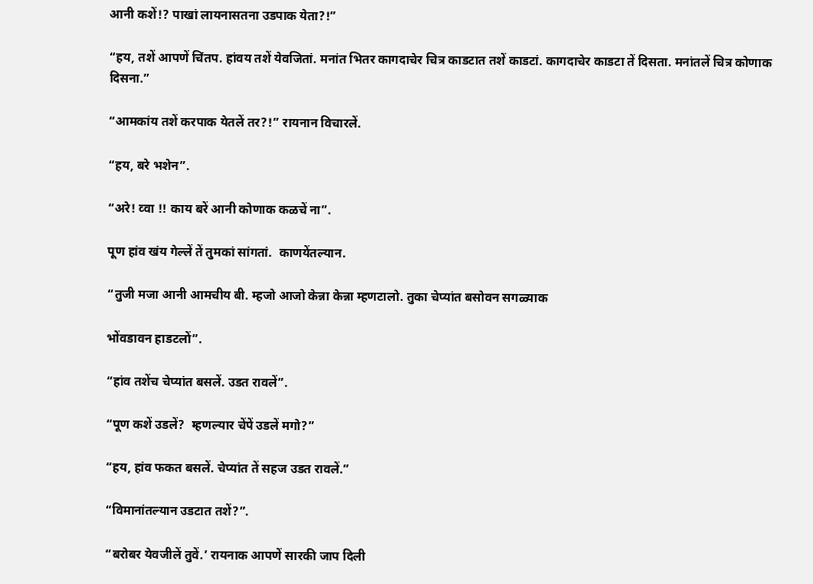आनी कशें!? पाखां लायनासतना उडपाक येता?!”

“हय, तशें आपणें चिंतप. हांवय तशें येवजितां. मनांत भितर कागदाचेर चित्र काडटात तशें काडटां. कागदाचेर काडटा तें दिसता. मनांतलें चित्र कोणाक दिसना.”

“आमकांय तशें करपाक येतलें तर?!” रायनान विचारलें.

“हय, बरे भशेन”.

“अरे! व्वा !! काय बरें आनी कोणाक कळचें ना”.

पूण हांव खंय गेल्लें तें तुमकां सांगतां.  काणयेंतल्यान.

“तुजी मजा आनी आमचीय बी. म्हजो आजो केन्ना केन्ना म्हणटालो. तुका चेप्यांत बसोवन सगळ्याक

भोंवडावन हाडटलों”.

“हांव तशेंच चेप्यांत बसलें. उडत रावलें”.

“पूण कशें उडलें?  म्हणल्यार चेंपें उडलें मगो?”

“हय, हांव फकत बसलें. चेप्यांत तें सहज उडत रावलें.”

“विमानांतल्यान उडटात तशें?”.

“बरोबर येवजीलें तुवें.’ रायनाक आपणें सारकी जाप दिली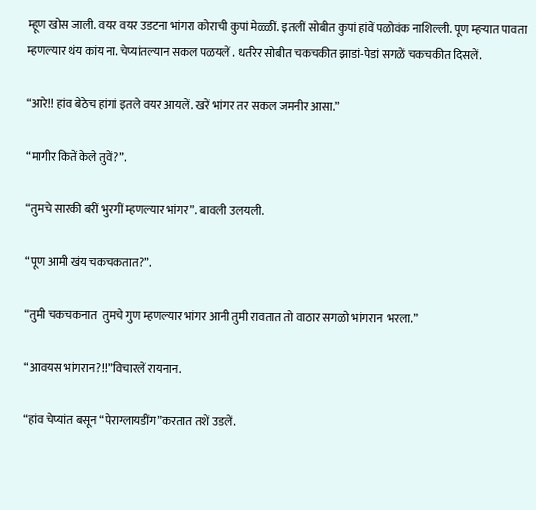म्हूण खोस जाली. वयर वयर उडटना भांगरा कोराची कुपां मेळ्ळीं. इतलीं सोबीत कुपां हांवें पळोवंक नाशिल्ली. पूण म्हऱ्यात पावता म्हणल्यार थंय कांय ना. चेप्यांतल्यान सकल पळयलें . धर्तरेर सोबीत चकचकीत झाडां-पेडां सगळें चकचकीत दिसलें.

“आरे!! हांव बेठेच हांगां इतले वयर आयलें. खरें भांगर तर सकल जमनीर आसा.”

“मागीर कितें केले तुवें?”.

“तुमचे सारकी बरीं भुरगीं म्हणल्यार भांगर”. बावली उलयली.

“पूण आमी खंय चकचकतात?”.

“तुमी चकचकनात  तुमचे गुण म्हणल्यार भांगर आनी तुमी रावतात तो वाठार सगळो भांगरान  भरला.”

“आवयस भांगरान?!!”विचारलें रायनान.

“हांव चेप्यांत बसून “पेराग्लायडींग”करतात तशें उडलें.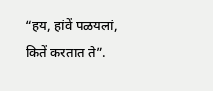“हय, हांवें पळयलां, कितें करतात ते”.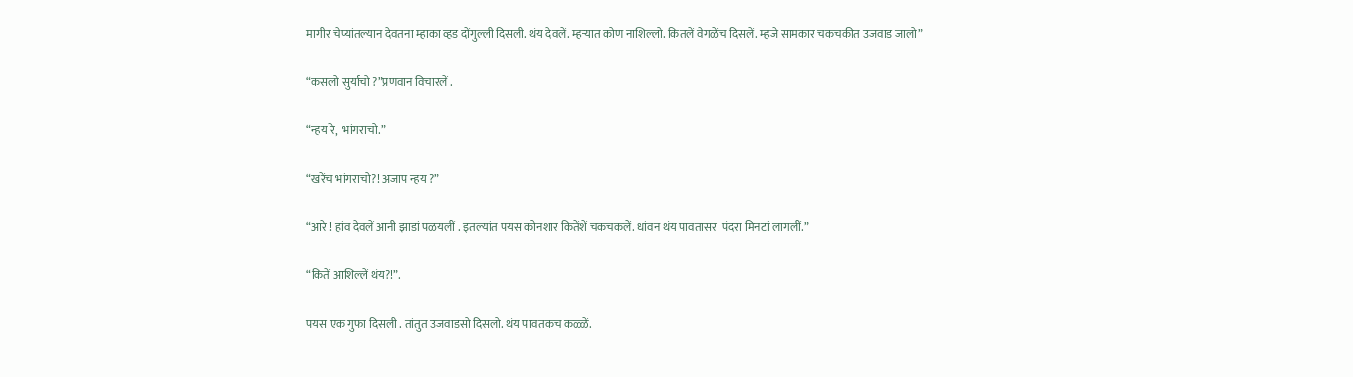मागीर चेप्यांतल्यान देवतना म्हाका व्हड दोंगुल्ली दिसली. थंय देवलें. म्हऱ्यात कोण नाशिल्लो. कितलें वेगळेंच दिसलें. म्हजे सामकार चकचकीत उजवाड जालो”

“कसलो सुर्याचो ?”प्रणवान विचारलें .

“न्हय रे,  भांगराचो.”

“खरेंच भांगराचो?! अजाप न्हय ?”

“आरे ! हांव देवलें आनी झाडां पळयलीं . इतल्यांत पयस कोनशार कितेंशें चकचकलें. धांवन थंय पावतासर  पंदरा मिनटां लागलीं.”

“कितें आशिल्लें थंय?!”.

पयस एक गुफा दिसली . तांतुत उजवाडसो दिसलो. थंय पावतकच कळ्ळें.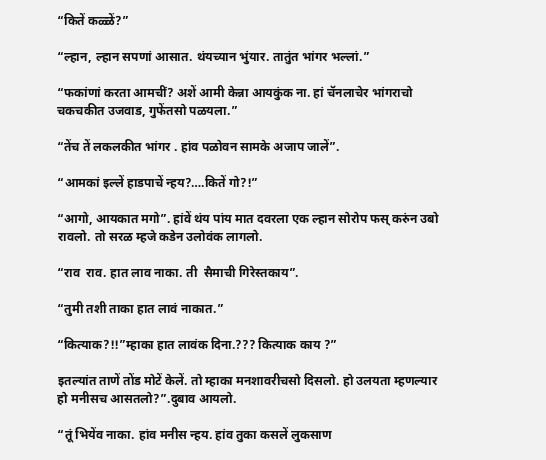“कितें कळ्ळें?”

“ल्हान, ल्हान सपणां आसात. थंयच्यान भुंयार. तातुंत भांगर भल्लां.”

“फकांणां करता आमचीं? अशें आमी केन्ना आयकुंक ना. हां चॅनलाचेर भांगराचो चकचकीत उजवाड, गुफेंतसो पळयला.”

“तेंच तें लकलकीत भांगर . हांव पळोवन सामके अजाप जालें”.

“आमकां इल्लें हाडपाचें न्हय?….कितें गो?!”

“आगो, आयकात मगो”. हांवें थंय पांय मात दवरला एक ल्हान सोरोप फस् करुंन उबो रावलो. तो सरळ म्हजे कडेन उलोवंक लागलो.

“राव  राव. हात लाव नाका. ती  सैमाची गिरेस्तकाय”.

“तुमी तशी ताका हात लावं नाकात.”

“कित्याक?!!”म्हाका हात लावंक दिना.??? कित्याक काय ?”

इतल्यांत ताणें तोंड मोटें केलें. तो म्हाका मनशावरीचसो दिसलो. हो उलयता म्हणल्यार हो मनीसच आसतलो?”.दुबाव आयलो.

“तूं भियेंव नाका. हांव मनीस न्हय. हांव तुका कसलें लुकसाण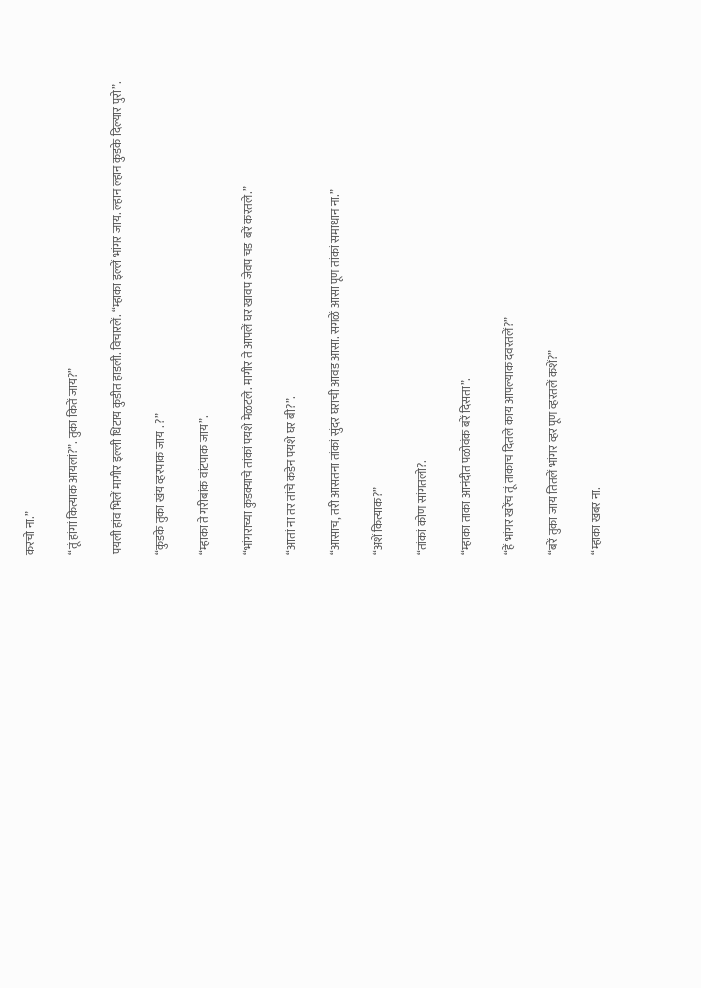करचो ना.”

“तूं हांगां कित्याक आयलां?”. तुका कितें जाय?”

पयली हांव भिलें मागीर इल्ली धिटाय कुडीत हाडली. विचारलें. “म्हाका इल्लें भांगर जाय. ल्हान ल्हान कुडके दिल्यार पुरो”.

“कुडके तुका खंय व्हरपाक जाय . ?”

“म्हाका ते गरीबांक वांटपाक जाय”.

“भांगराच्या कुडक्याचे तांकां पयशे मेळटले. मागीर ते आपलें घर खावप जेवप चड  बरें करतले.”

“आतां ना तर तांचे कडेन पयशे घर बी?”.

“आसाच, तरी आसतना तांकां सुंदर घराची आवड आसा. सगळें आसा पूण तांकां समाधान ना.”

“अशें कित्याक?”

“तांकां कोण सांगतलो?.

“म्हाका ताका आनंदीत पळोवंक बरें दिसता”.

“हें भांगर खरेंच तूं ताकाच दितले काय आपल्याक दवरतलें?”

“बरें तुका जाय तितलें भांगर व्हर पूण व्हरतलें कशें?”

“म्हाका खबर ना.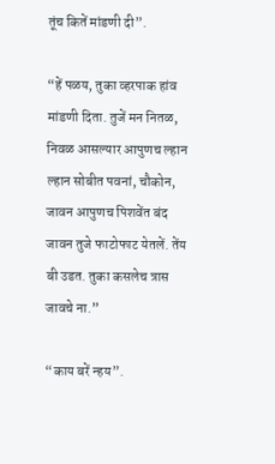तूंच कितें मांडणी दी”.

“हें पळय, तुका व्हरपाक हांव मांडणी दिता. तुजें मन नितळ, निवळ आसल्यार आपुणच ल्हान ल्हान सोबीत पवनां, चौकोन, जावन आपुणच पिशवेंत बंद जावन तुजे फाटोफाट येतलें. तेंय बी उडत. तुका कसलेच त्रास जावचे ना.”

“काय बरें न्हय”.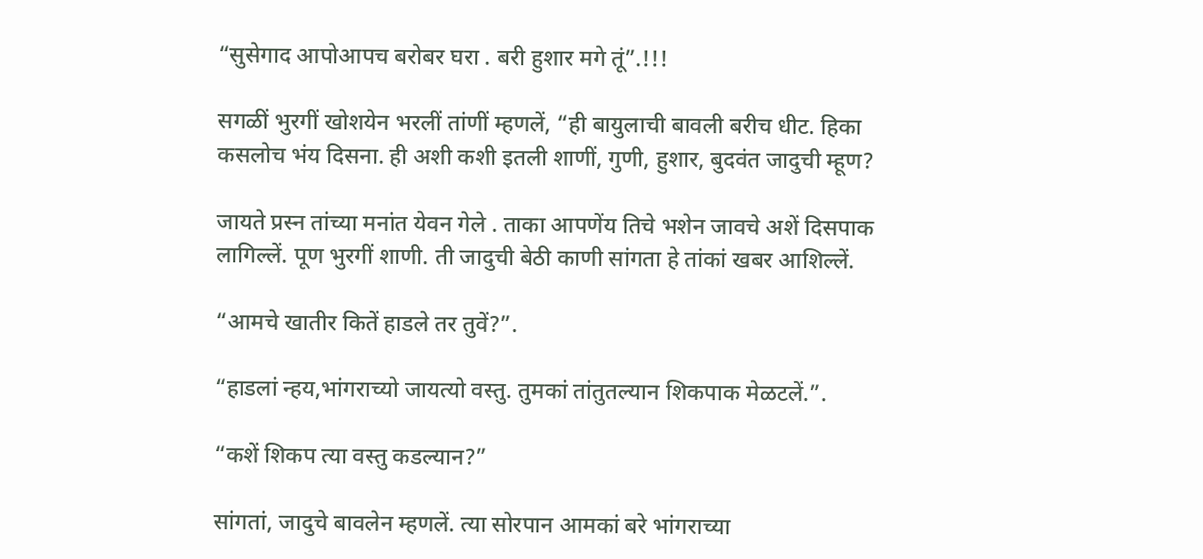“सुसेगाद आपोआपच बरोबर घरा . बरी हुशार मगे तूं”.!!!

सगळीं भुरगीं खोशयेन भरलीं तांणीं म्हणलें, “ही बायुलाची बावली बरीच धीट. हिका कसलोच भंय दिसना. ही अशी कशी इतली शाणीं, गुणी, हुशार, बुदवंत जादुची म्हूण?

जायते प्रस्न तांच्या मनांत येवन गेले . ताका आपणेंय तिचे भशेन जावचे अशें दिसपाक लागिल्लें. पूण भुरगीं शाणी. ती जादुची बेठी काणी सांगता हे तांकां खबर आशिल्लें.

“आमचे खातीर कितें हाडले तर तुवें?”.

“हाडलां न्हय,भांगराच्यो जायत्यो वस्तु. तुमकां तांतुतल्यान शिकपाक मेळटलें.”.

“कशें शिकप त्या वस्तु कडल्यान?”

सांगतां, जादुचे बावलेन म्हणलें. त्या सोरपान आमकां बरे भांगराच्या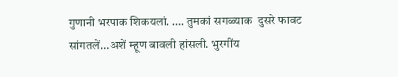गुणानी भरपाक शिकयलां. …. तुमकां सगळ्याक  दुसरे फावट सांगतलें…अशें म्हूण बावली हांसली. भुरगींय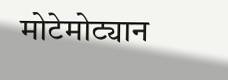मोटेमोट्यान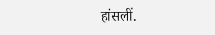हांसलीं.